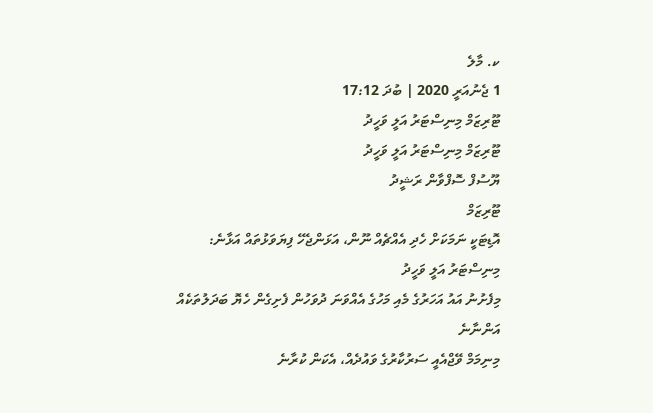ކ. މާލެ
1 ޖެނުއަރީ 2020 | ބުދަ 17:12
ޓޫރިޒަމް މިނިސްޓަރު އަލީ ވަހީދު
ޓޫރިޒަމް މިނިސްޓަރު އަލީ ވަހީދު
ޔޫސުފް ސޮފްވާން ރަޝީދު
ޓޫރިޒަމް
އޮޑިޓަކީ ނަމަކަށް ހެދި އެއްޗެއް ނޫން، އަޅަންޖެހޭ ފިޔަވަޅުތައް އަޅާނެ: މިނިސްޓަރު އަލީ ވަހީދު
މިފެށުނު އައު އަހަރުގެ މެއި މަހުގެ އެއްވަނަ ދުވަހުން ފެށިގެން ހެޔޮ ބަދަލުތަކެއް އަންނާނެ
މިނިމަމް ވޭޖްއެއީ ސަރުކާރުގެ ވައުދެއް، އެކަން ކުރާނެ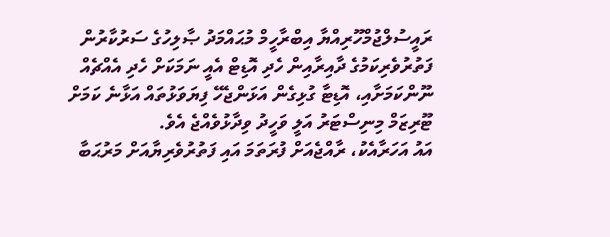ރައީސުލްޖުމްހޫރިއްޔާ އިބްރާހީމް މުޙައްމަދު ޞާލިހުގެ ސަރުކާރުން ފަތުރުވެރިކަމުގެ ދާއިރާއިން ހެދި އޮޑިޓް އެއީ ނަމަކަށް ހެދި އެއްޗެއް ނޫންކަމަށާއި، އޮޑިޓާ ގުޅިގެން އަޅަންޖެހޭ ފިޔަވަޅުތައް އަޅާނެ ކަމަށް ޓޫރިޒަމް މިނިސްޓަރު އަލީ ވަހީދު ވިދާޅުވެއްޖެ އެވެ.
އައު އަހަރާއެކު، ރާއްޖެއަށް ފުރަތަމަ އައި ފަތުރުވެރިޔާއަށް މަރުޙަބާ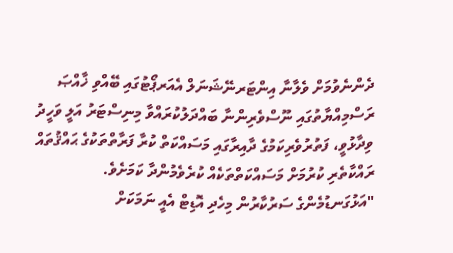ދެންނެވުމަށް ވެލާނާ އިންޓަރނޭޝަނަލް އެއަރޕޯޓުގައި ބޭއްވި ޚާއްޞަ ރަސްމިއްޔާތުގައި ނޫސްވެރިންނާ ބައްދަލުކުރައްވާ މިނިސްޓަރު އަލީ ވަހީދު ވިދާޅުވީ، ފަތުރުވެރިކަމުގެ ދާއިރާގައި މަސައްކަތް ކުރާ ފަރާތްތަކުގެ ޙައްޤުތައް ރައްކާތެރި ކުރުމަށް މަސައްކަތްތަކެއް ކުރެވެމުންދާ ކަމަށެވެ.
"އަޅުގަނޑުމެންގެ ސަރުކާރުން މިހެދި އޮޑިޓް އެއީ ނަމަކަށް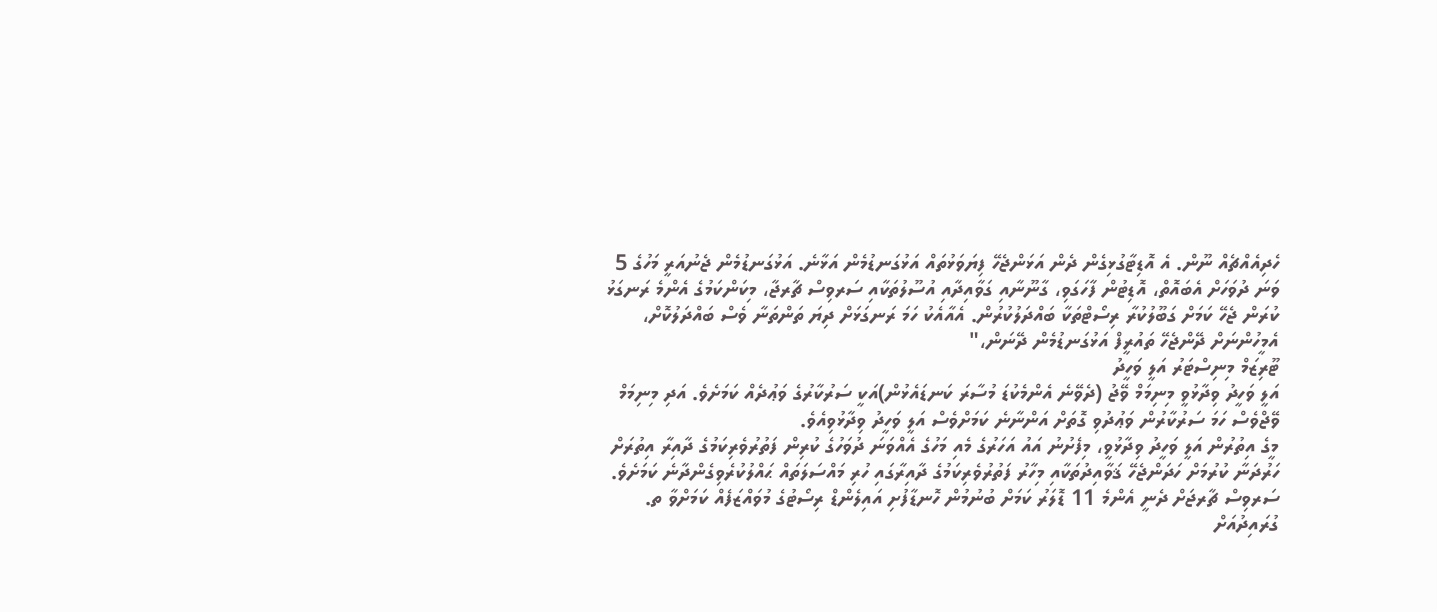ހެދިއެއްޗެއް ނޫން. އެ އޮޑިޓާގުޅިގެން ދެން އަޅަންޖެހޭ ފިޔަވަޅުތައް އަޅުގަނޑުމެން އަޅާނެ. އަޅުގަނޑުމެން ޖެނުއަރީ މަހުގެ 5 ވަނަ ދުވަހަށް އެބައޮތް، އޮޑިޓުން ފާހަގަވި، ގާނޫނާއި ގަވާއިދާއި އުސޫލުތަކާއި ސަރވިސް ޗާރޖާ، މިކަންކަމުގެ އެންމެ ރަނގަޅު ކުރަން ޖެހޭ ކަމަށް ގަބޫލުކުރާ ރިސޯޓްތަކާ ބައްދަލުކުރުން. އެއާއެކު ހަމަ ރަނގަޅަށް ދިޔަ ތަންތަނާ ވެސް ބައްދަލުކޮށް، އެމީހުންނަށް ދޭންޖެހޭ ތައުރީފް އަޅުގަނޑުމެން ދޭނަން،"
ޓޫރިޒަމް މިނިސްޓަރު އަލީ ވަހީދު
އަލީ ވަހީދު ވިދާޅުވީ މިނިމަމް ވޭޖު (ދެވޭނެ އެންމެކުޑަ މުސާރަ ކަނޑައެޅުން)އަކީ ސަރުކާރުގެ ވަޢުދެއް ކަމަށެވެ. އަދި މިނިމަމް ވޭޖްވެސް ހަމަ ސަރުކާރުން ވަޢުދުވި ގޮތަށް އަންނާނެ ކަމަށްވެސް އަލީ ވަހީދު ވިދާޅުވިއެވެ.
މީގެ އިތުރުން އަލީ ވަހީދު ވިދާޅުވީ، މިފެށުނު އައު އަހަރުގެ މެއި މަހުގެ އެއްވަނަ ދުވަހުގެ ކުރިން ފަތުރުވެރިކަމުގެ ދާއިރާ އިތުރަށް ހަރުދަނާ ކުރުމަށް ހަދަންޖެހޭ ޤަވާއިދުތަކާއި މިހާރު ފަތުރުވެރިކަމުގެ ދާއިރާގައި ހުރި މައްސަލަތައް ޙައްލުކުރެވިގެންދާނެ ކަމަށެވެ.
ސަރވިސް ޗާރޖަށް ދެނީ އެންމެ 11 ޑޮލަރު ކަމަށް ބުނުމުން ހޮނޑާފުށި އައިލެންޑް ރިސޯޓުގެ މުވައްޒަފެއް ކަމަށްވާ ތ. ގުރައިދުއަށް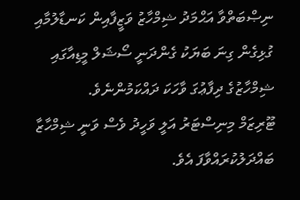ނިޞްބަތްވާ އަޙްމަދު ޝިމްހާޒު ވަޒީފާއިން ކަނޑާލުމާއި ގުޅިގެން ގިނަ ބަޔަކު ގެންދަނީ ސޯޝަލް މީޑިއާގައި ޝިމްހާޒުގެ ދިފާޢުގަ ވާހަކަ ދައްކަމުންނެވެ.
ޓޫރިޒަމް މިނިސްޓަރު އަލީ ވަހީދު ވެސް ވަނީ ޝިމްހާޒާ ބައްދަލުކުރައްވާފަ އެވެ.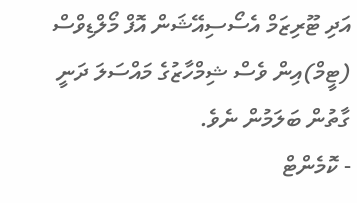އަދި ޓޫރިޒަމް އެސޯސިއޭޝަން އޮފް މޯލްޑިވްސް (ޓީމް)އިން ވެސް ޝިމްހާޒުގެ މައްސަލަ ދަނީ ގާތުން ބަލަމުން ނެވެ.
- ކޮމެންޓް